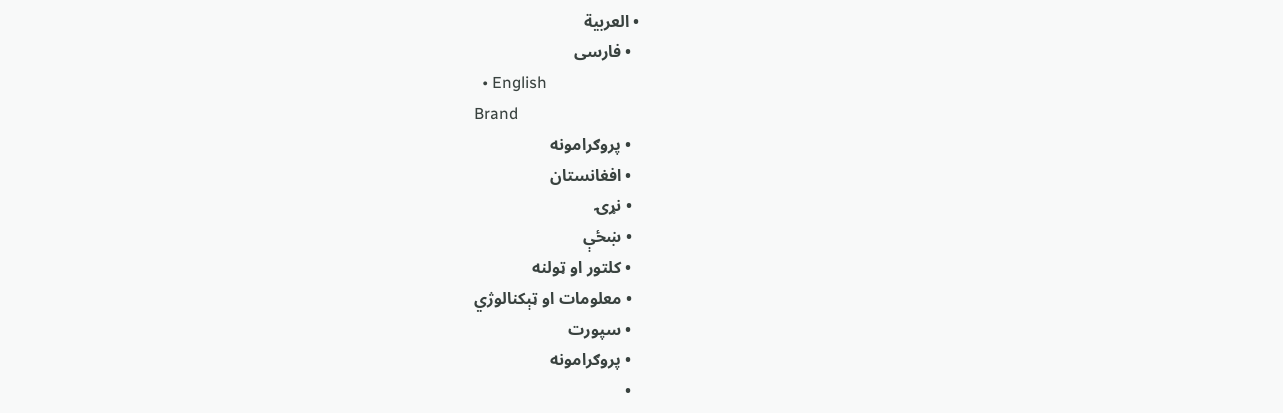• العربية
  • فارسی
  • English
Brand
  • پروګرامونه
  • افغانستان
  • نړۍ
  • ښځې
  • کلتور او ټولنه
  • معلومات او ټېکنالوژي
  • سپورت
  • پروګرامونه
  •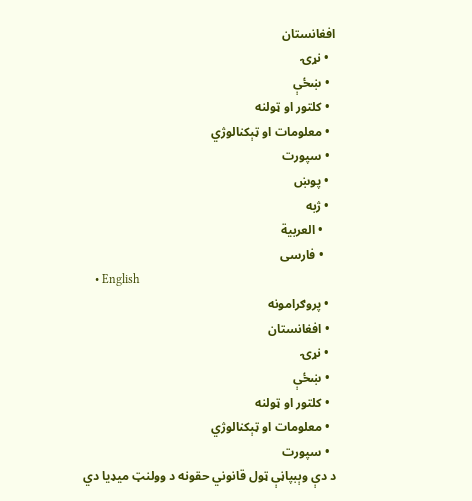افغانستان
  • نړۍ
  • ښځې
  • کلتور او ټولنه
  • معلومات او ټېکنالوژي
  • سپورت
  • پوښ
  • ژبه
    • العربية
    • فارسی
    • English
  • پروګرامونه
  • افغانستان
  • نړۍ
  • ښځې
  • کلتور او ټولنه
  • معلومات او ټېکنالوژي
  • سپورت
د دې وېبپاڼې ټول قانوني حقونه د وولنټ میډیا دي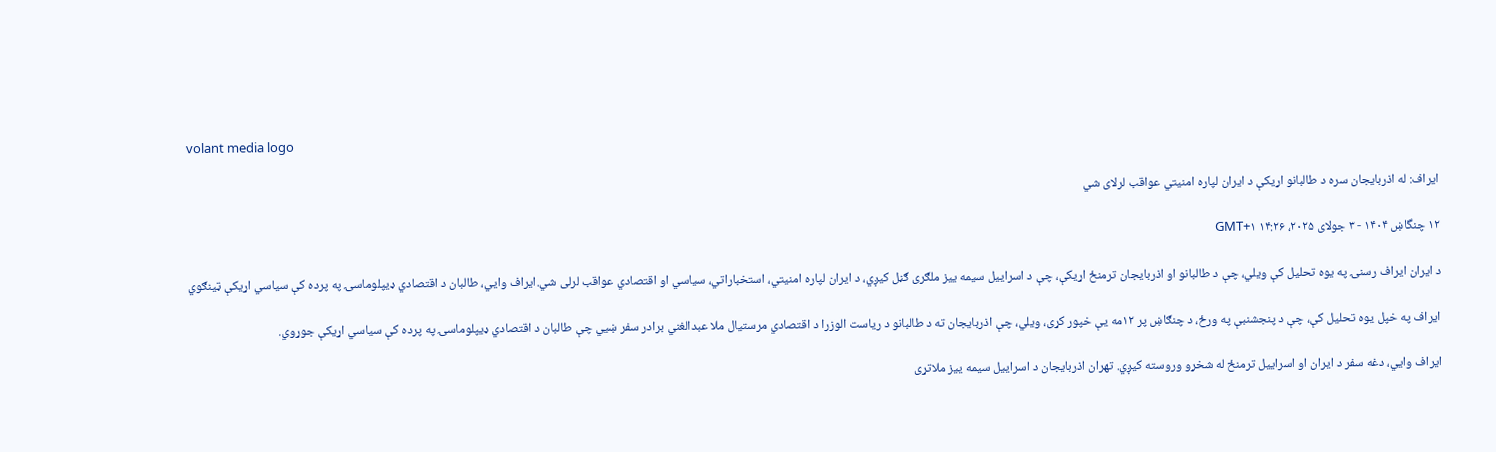volant media logo

ایراف: له اذربایجان سره د طالبانو اړیکې د ایران لپاره امنیتي عواقب لرلای شي

۱۲ چنگاښ ۱۴۰۴ - ۳ جولای ۲۰۲۵، ۱۴:۲۶ GMT+۱

د ایران ایراف رسنۍ په یوه تحلیل کې ویلي، چې د طالبانو او اذربایجان ترمنځ اړیکې، چې د اسراییل سیمه ییز ملګری ګڼل کیږي، د ایران لپاره امنیتي، استخباراتي، سیاسي او اقتصادي عواقب لرلی شي.ایراف وايي، طالبان د اقتصادي ډیپلوماسۍ په پرده کې سیاسي اړیکې ټینګوي

ایراف په خپل یوه تحلیل کې، چې د پنجشنبې په ورځ، د چنګاښ پر ۱۲مه یې خپور کړی، ویلي، چې اذربایجان ته د طالبانو د ریاست الوزرا د اقتصادي مرستیال ملا عبدالغني برادر سفر ښيي چې طالبان د اقتصادي ډیپلوماسۍ په پرده کې سیاسي اړیکې جوړوي.

ایراف وايي، دغه سفر د ایران او اسراییل ترمنځ له شخړو وروسته کیږي. تهران اذربایجان د اسراییل سیمه ییز ملاتړی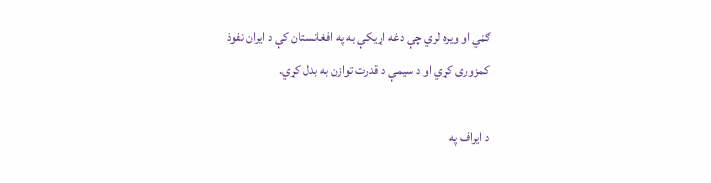ګڼي او ویره لري چې دغه اړیکې به په افغانستان کې د ایران نفوذ کمزوری کړي او د سیمې د قدرت توازن به بدل کړي.

د ایراف په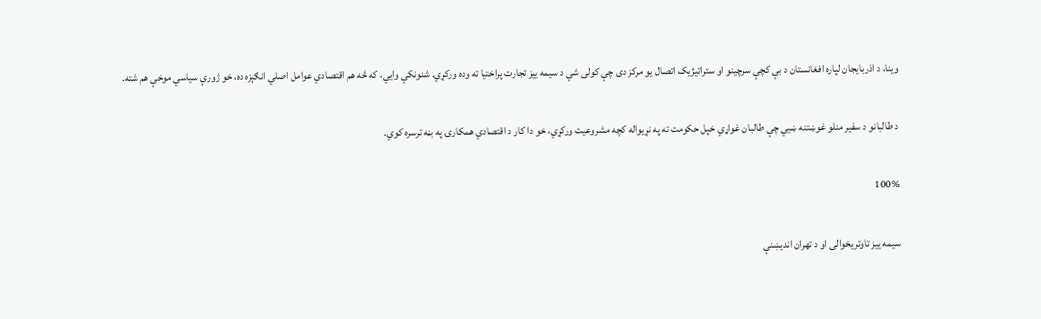وینا، د اذربایجان لپاره افغانستان د بې کچې سرچینو او ستراتیژیک اتصال یو مرکز دی چې کولی شي د سیمه ییز تجارت پراختیا ته وده ورکړي. شنونکي وايي، که څه هم اقتصادي عوامل اصلي انګېزه ده، خو ژورې سیاسي موخې هم شته.

د طالبانو د سفیر منلو غوښتنه ښيي چې طالبان غواړي خپل حکومت ته په نړیواله کچه مشروعیت ورکړي، خو دا کار د اقتصادي همکارۍ په بڼه ترسره کوي.

100%

سیمه ییز تاوتریخوالی او د تهران اندیښنې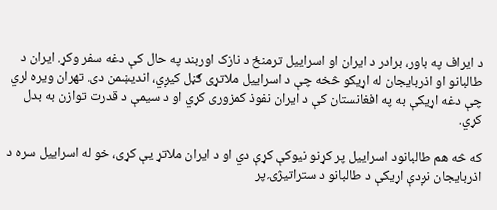د ایراف په باور، برادر د ایران او اسراییل ترمنځ د نازک اوربند په حال کې دغه سفر وکړ. ایران د طالبانو او اذربایجان له اړیکو څخه چې د اسراییل ملاتړی ګڼل کیږي، اندیښمن دی. تهران ویره لري چې دغه اړیکې به په افغانستان کې د ایران نفوذ کمزوری کړي او د سیمې د قدرت توازن به بدل کړي.

که څه هم طالبانود اسراییل پر کړنو نیوکې کړې دي او د ایران ملاتړ یې کړی، خو له اسراییل سره د اذربایجان نږدې اړیکې د طالبانو د ستراتیژۍ پر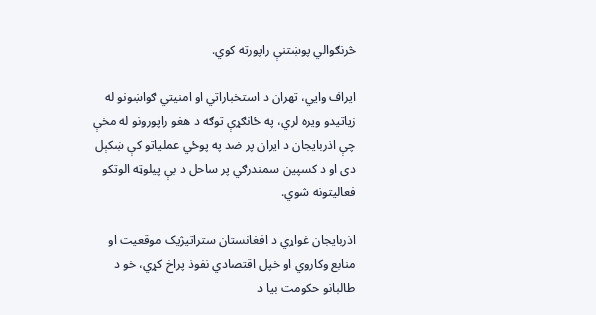څرنګوالي پوښتنې راپورته کوي.

ایراف وايي، تهران د استخباراتي او امنیتي ګواښونو له زیاتیدو ویره لري، په ځانګړې توګه د هغو راپورونو له مخې چې اذربایجان د ایران پر ضد په پوځي عملیاتو کې ښکېل دی او د کسپین سمندرګي پر ساحل د بې پیلوټه الوتکو فعالیتونه شوي.

اذربایجان غواړي د افغانستان ستراتیژیک موقعیت او منابع وکاروي او خپل اقتصادي نفوذ پراخ کړي، خو د طالبانو حکومت بیا د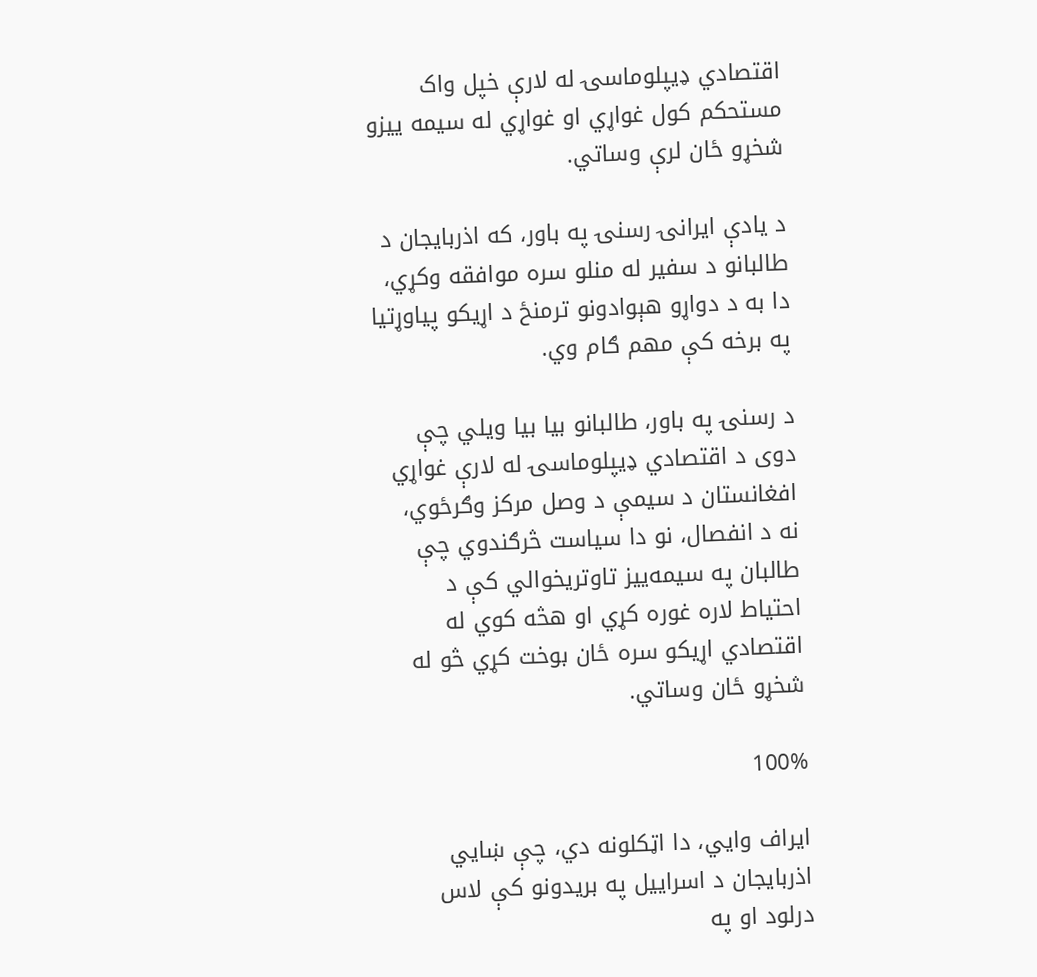اقتصادي ډیپلوماسۍ له لارې خپل واک مستحکم کول غواړي او غواړي له سیمه ییزو شخړو ځان لرې وساتي.

د یادې ایرانۍ رسنۍ په باور، که اذربایجان د طالبانو د سفیر له منلو سره موافقه وکړي، دا به د دواړو هېوادونو ترمنځ د اړیکو پیاوړتیا په برخه کې مهم ګام وي.

د رسنۍ په باور، طالبانو بیا بیا ویلي چې دوی د اقتصادي ډیپلوماسۍ له لارې غواړي افغانستان د سیمې د وصل مرکز وګرځوي، نه د انفصال، نو دا سیاست څرګندوي چې طالبان په سیمه‌ییز تاوتریخوالي کې د احتیاط لاره غوره کړي او هڅه کوي له اقتصادي اړیکو سره ځان بوخت کړي څو له شخړو ځان وساتي.

100%

ایراف وايي، دا اټکلونه دي، چې ښايي اذربایجان د اسراییل په بریدونو کې لاس درلود او په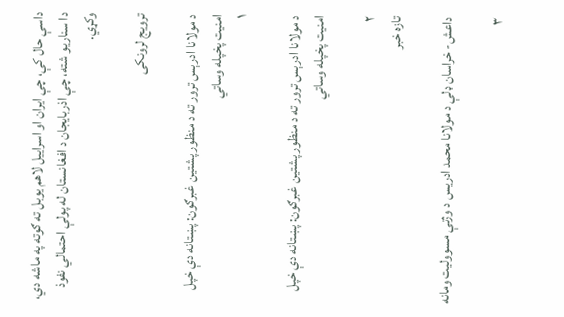داسې حال کې، چې ایران او اسراییل لاهم یوبل ته ګوته په ماشه دي، دا سناریو شته، چې اذربایجان د افغانستان له پولې احتمالي نفوذ وکړي.

ترویج لرونکی

د مولانا ادرېس ترور ته د منظور پشتین غبرګون: پښتانه دې خپل امنیت پخپله وساتي
۱

د مولانا ادرېس ترور ته د منظور پشتین غبرګون: پښتانه دې خپل امنیت پخپله وساتي

۲
تازه خبر

داعش- خراسان ډلې د مولانا محمد ادریس د وژنې مسوولیت ومانه

۳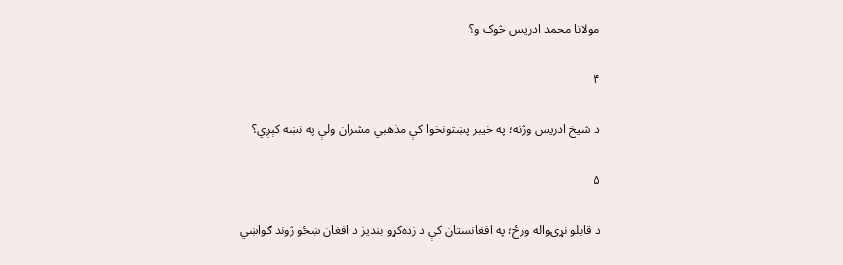مولانا محمد ادریس څوک و؟

۴

د شیخ ادریس وژنه؛ په خیبر پښتونخوا کې مذهبي مشران ولې په نښه کېږي؟

۵

د قابلو نړۍواله ورځ؛ په افغانستان کې د زده‌کړو بندیز د افغان ښځو ژوند ګواښي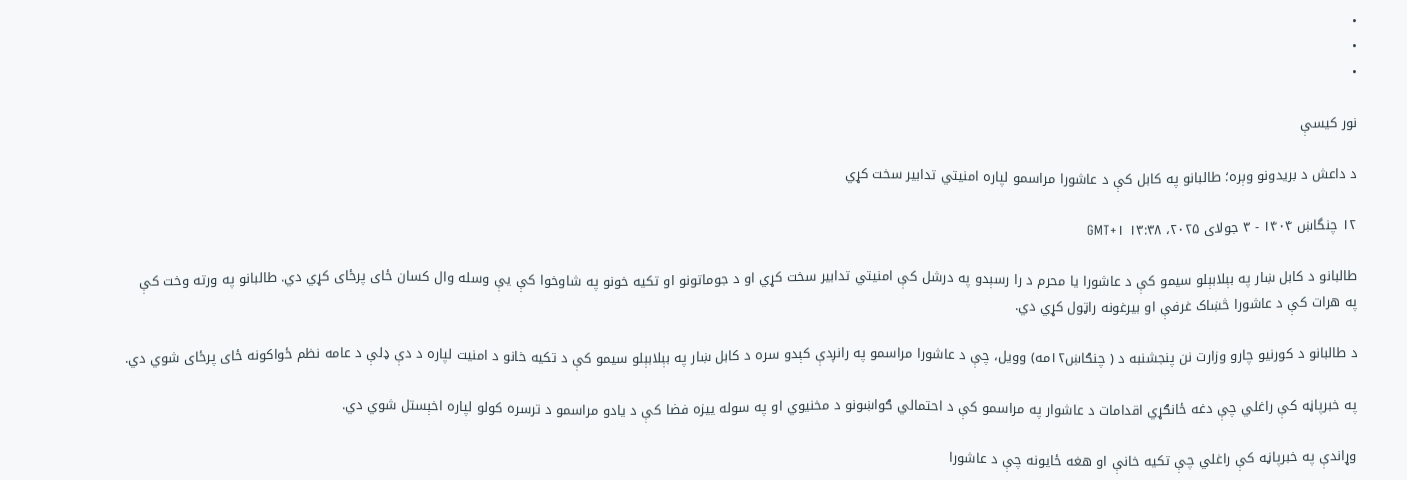•
•
•

نور کیسې

د داعش د بریدونو وېره؛ طالبانو په کابل کې د عاشورا مراسمو لپاره امنیتي تدابیر سخت کړي

۱۲ چنگاښ ۱۴۰۴ - ۳ جولای ۲۰۲۵، ۱۳:۳۸ GMT+۱

طالبانو د کابل ښار په بېلابېلو سیمو کې د عاشورا یا محرم د را رسېدو په درشل کې امنیتي تدابیر سخت کړي او د جوماتونو او تکیه خونو په شاوخوا کې یې وسله وال کسان ځای پرځای کړي دي. طالبانو په ورته وخت کې په هرات کې د عاشورا څښاک غرفې او بیرغونه راټول کړي دي.

د طالبانو د کورنیو چارو وزارت نن پنجشنبه د ( چنګاښ۱۲مه) وویل، چې د عاشورا مراسمو په رانږدې کېدو سره د کابل ښار په بېلابېلو سیمو کې د تکیه خانو د امنیت لپاره د دې ډلې د عامه نظم ځواکونه ځای پرځای شوي دي.

په خبرپاڼه کې راغلي چې دغه ځانګړي اقدامات د عاشوار په مراسمو کې د احتمالي ګواښونو د مخنیوي او په سوله ییزه فضا کې د یادو مراسمو د ترسره کولو لپاره اخېستل شوي دي.

وړاندې په خبرپاڼه کې راغلي چې تکیه خانې او هغه ځایونه چې د عاشورا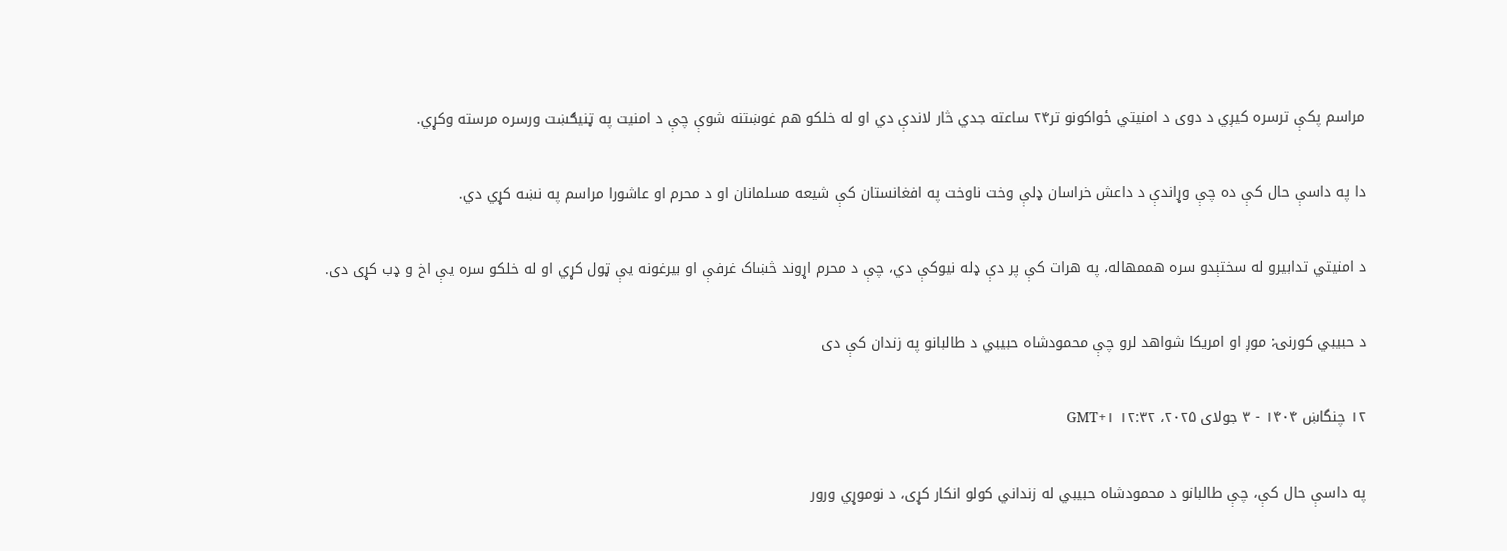مراسم پکې ترسره کیږي د دوی د امنیتي ځواکونو تر۲۴ ساعته جدي څار لاندې دي او له خلکو هم غوښتنه شوې چې د امنیت په ټنیګښت ورسره مرسته وکړي.

دا په داسې حال کې ده چې وړاندې د داعش خراسان ډلې وخت ناوخت په افغانستان کې شیعه مسلمانان او د محرم او عاشورا مراسم په نښه کړي دي.

د امنیتي تدابیرو له سختېدو سره هممهاله، په هرات کې پر دې ډله نیوکې دي، چې د محرم اړوند څښاک غرفې او بیرغونه یې ټول کړي او له خلکو سره یې اخ و ډب کړی دی.

د حبیبي کورنۍ: موږ او امریکا شواهد لرو چې محمودشاه حبیبي د طالبانو په زندان کې دی

۱۲ چنگاښ ۱۴۰۴ - ۳ جولای ۲۰۲۵، ۱۲:۳۲ GMT+۱

په داسې حال کې، چې طالبانو د محمودشاه حبیبي له زنداني کولو انکار کړی، د نوموړي ورور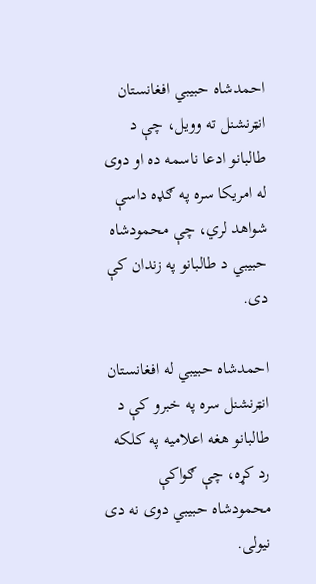احمدشاه حبیبي افغانستان انټرنشنل ته وویل، چې د طالبانو ادعا ناسمه ده او دوی له امریکا سره په ګډه داسې شواهد لري، چې محمودشاه حبیبي د طالبانو په زندان کې دی.

احمدشاه حبیبي له افغانستان انټرنشنل سره په خبرو کې د طالبانو هغه اعلامیه په کلکه رد کړه، چې ګواکې محمودشاه حبیبي دوی نه دی نیولی.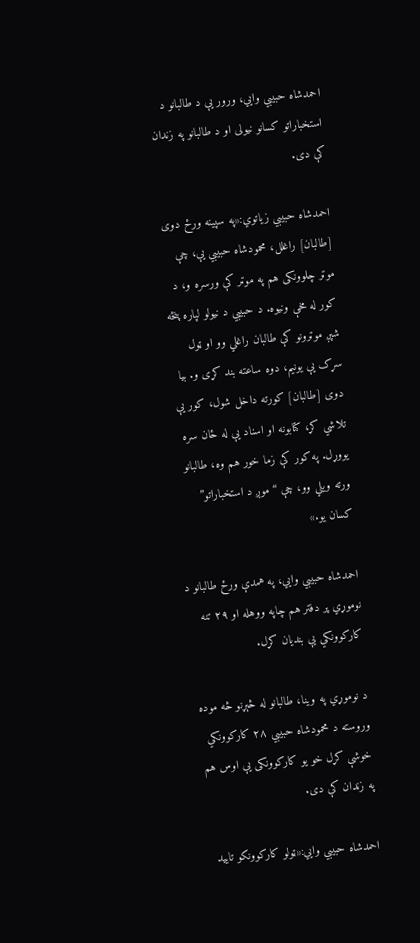احمدشاه حبیبي وايي، ورور یې د طالبانو د استخباراتو کسانو نیولی او د طالبانو په زندان کې دی.

احمدشاه حبیبي زیاتوي:«په سپینه ورځ دوی [طالبان] راغلل، محمودشاه حبیبي یې، چې موټر چلوونکی هم په موټر کې ورسره و، د کور له مخې ونیوه. د حبیبي د نیولو لپاره پنځه شپږ موټرونو کې طالبان راغلي وو او ټول سړک یې یونیم، دوه ساعته بند کړی و. بیا دوی [طالبان] کورته داخل شول، کور یې تلاشي کړ، کتابونه او اسناد یې له ځان سره یووړل. په کور کې زما خور هم وه، طالبانو ورته ویلي وو، چې “موږ د استخباراتو” کسان یو.»

احمدشاه حبیبي وايي، په همدې ورځ طالبانو د نوموړي پر دفتر هم چاپه ووهله او ۲۹ تنه کارکوونکي یې بندیان کړل.

د نوموړي په وینا، طالبانو له څېړنو څه موده وروسته د محمودشاه حبیبي ۲۸ کارکوونکي خوشې کړل خو یو کارکوونکی یې اوس هم په زندان کې دی.

احمدشاه حبیبي وايي:«ټولو کارکوونکو تایید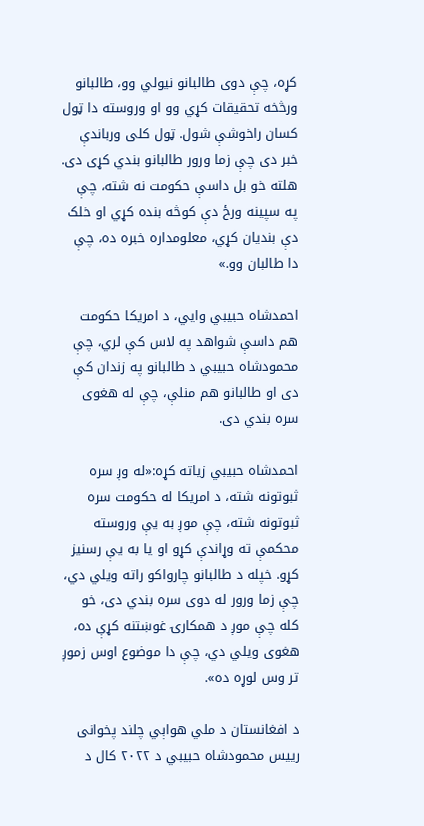کړه، چې دوی طالبانو نیولي وو، طالبانو ورڅخه تحقیقات کړي وو او وروسته دا ټول کسان راخوشې شول. ټول کلی ورباندې خبر دی چې زما ورور طالبانو بندي کړی دی. هلته خو بل داسې حکومت نه شته، چې په سپینه ورځ دې کوڅه بنده کړي او خلک دې بندیان کړي، معلومداره خبره ده، چې دا طالبان وو.»

احمدشاه حبیبي وايي، د امریکا حکومت هم داسې شواهد په لاس کې لري، چې محمودشاه حبیبي‌ د طالبانو په زندان کې دی او طالبانو هم منلې، چې له هغوی سره بندي دی.

احمدشاه حبیبي زیاته کړه:«له وږ سره ثبوتونه شته، د امریکا له حکومت سره ثبوتونه شته، چې موږ به یې وروسته محکمې ته وړاندې کړو او یا به یې رسنیز کړو. خپله د طالبانو چارواکو راته ویلي دي، چې زما ورور له دوی سره بندي دی، خو کله چې موږ د همکارۍ غوښتنه کړې ده، هغوی ویلي دي، چې دا موضوع اوس زموږ تر وس لوړه ده».

د افغانستان د ملي هواېي چلند پخوانی رییس محمودشاه حبیبي د ۲۰۲۲ کال د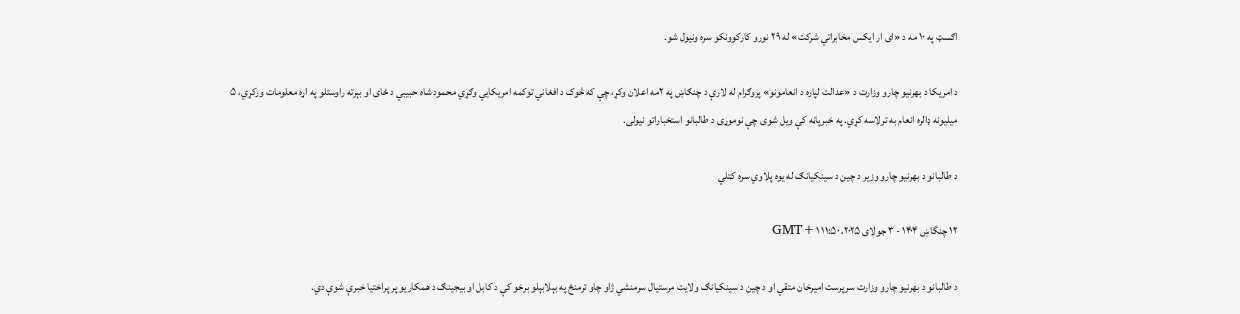اګسټ په ۱۰ مه د «ای ار ایکس مخابراتي شرکت» له ۲۹ نورو کارکوونکو سره ونیول شو.

د امریکا د بهرنیو چارو وزارت د «عدالت لپاره د انعامونو» پروګرام له لارې د چنګاښ په ۲مه اعلان وکړ، چې که څوک د افغاني توکمه امریکایي وګړي محمود شاه حبیبي د ځای او بېرته راوستلو په اړه معلومات ورکړي، ۵ میلیونه ډالره انعام به ترلاسه کړي. په خبرپاڼه کې ویل شوی چې نوموړی د طالبانو استخباراتو نیولی.

د طالبانو د بهرنیو چارو وزیر د چین د سینکیانګ له یوه پلاوي سره کتلي

۱۲ چنگاښ ۱۴۰۴ - ۳ جولای ۲۰۲۵، ۱۱:۵۰ GMT+۱

د طالبانو د بهرنیو چارو وزارت سرپرست امیرخان متقي او د چین د سینکیانګ ولایت مرستیال سرمنشي ژاو چاو ترمنځ په بېلابېلو برخو کې د کابل او بیجینګ د همکاریو پر پراختیا خبرې شوې دي.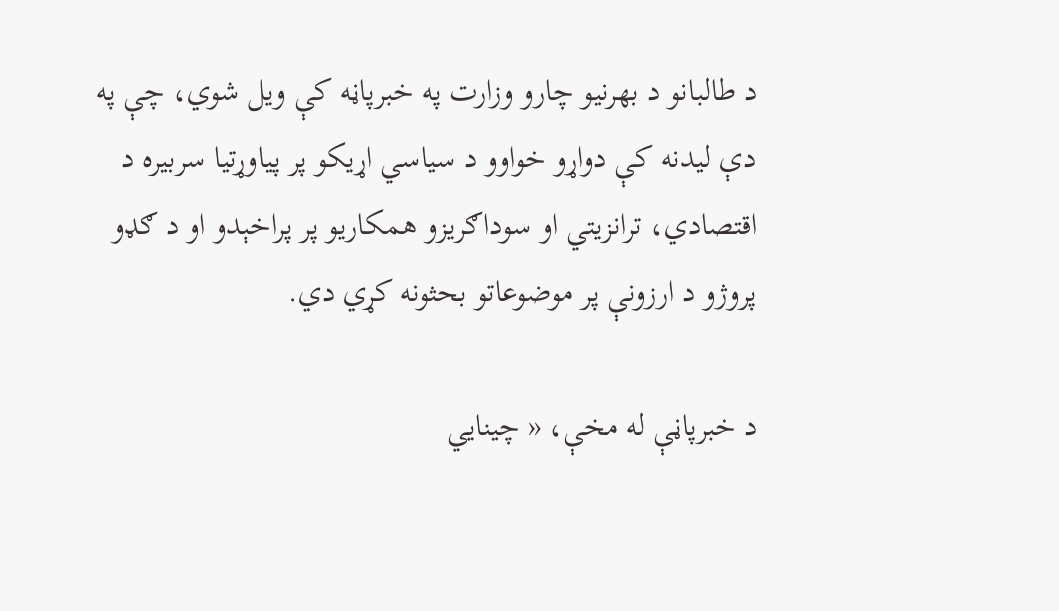د طالبانو د بهرنیو چارو وزارت په خبرپاڼه کې ویل شوي، چې په دې لیدنه کې دواړو خواوو د سیاسي اړیکو پر پیاوړتیا سربیره د اقتصادي، ترانزیتي او سوداګریزو همکاریو پر پراخېدو او د ګډو پروژو د ارزونې پر موضوعاتو بحثونه کړي دي.

د خبرپاڼې له مخې، « چینايي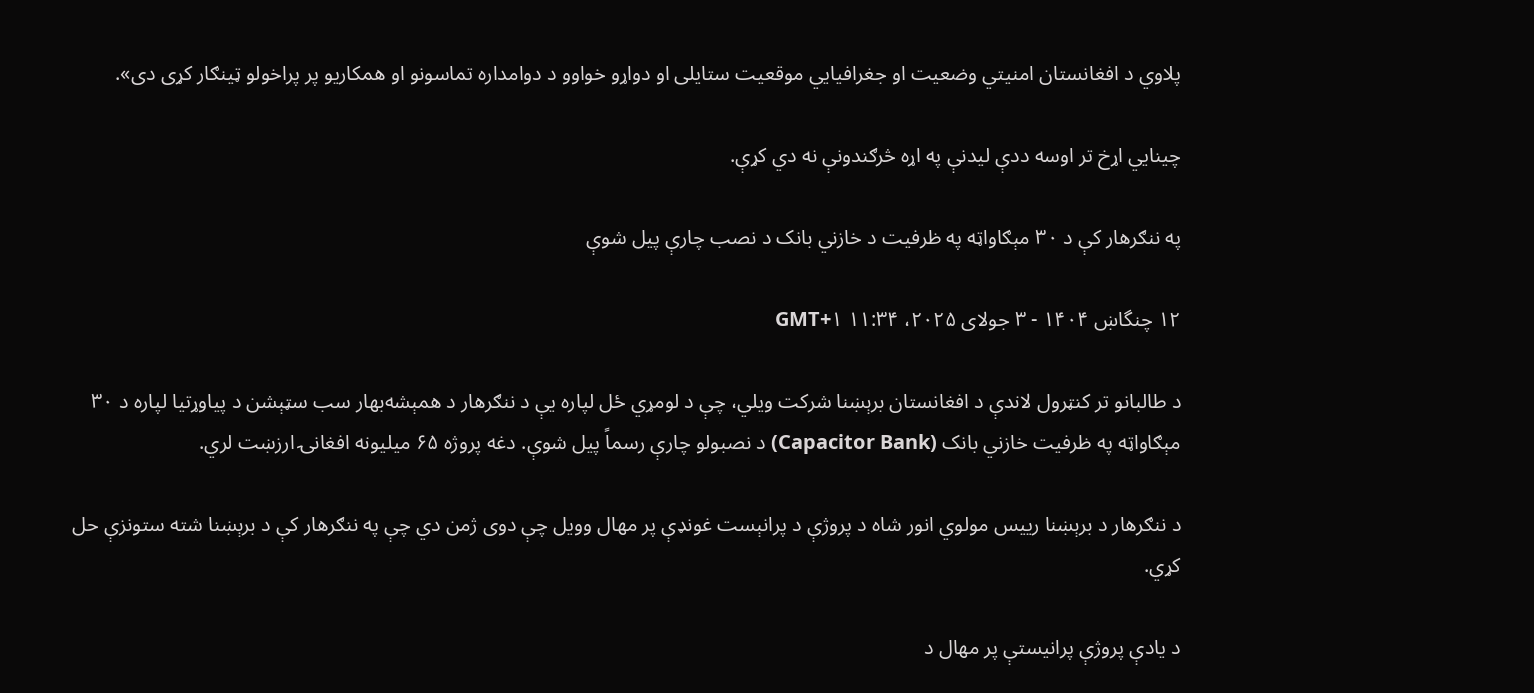پلاوي د افغانستان امنیتي وضعیت او جغرافیایي موقعیت ستایلی او دواړو خواوو د دوامداره تماسونو او همکاریو پر پراخولو ټینګار کړی دی».

چینايي اړخ تر اوسه ددې لیدنې په اړه څرګندونې نه دي کړې.

په ننګرهار کې د ۳۰ مېګاواټه په ظرفیت د خازني بانک د نصب چارې پیل شوې

۱۲ چنگاښ ۱۴۰۴ - ۳ جولای ۲۰۲۵، ۱۱:۳۴ GMT+۱

د طالبانو تر کنټرول لاندې د افغانستان برېښنا شرکت ویلي، چې د لومړي ځل لپاره یې د ننګرهار د همېشه‌بهار سب سټېشن د پیاوړتیا لپاره د ۳۰ مېګاواټه په ظرفیت خازني بانک (Capacitor Bank) د نصبولو چارې رسماً پیل شوې. دغه پروژه ۶۵ میلیونه افغانۍ ارزښت لري.

د ننګرهار د برېښنا رییس مولوي انور شاه د پروژې د پرانېست غونډې پر مهال وویل چې دوی ژمن دي چې په ننګرهار کې د برېښنا شته ستونزې حل کړي.

د یادې پروژې پرانیستې پر مهال د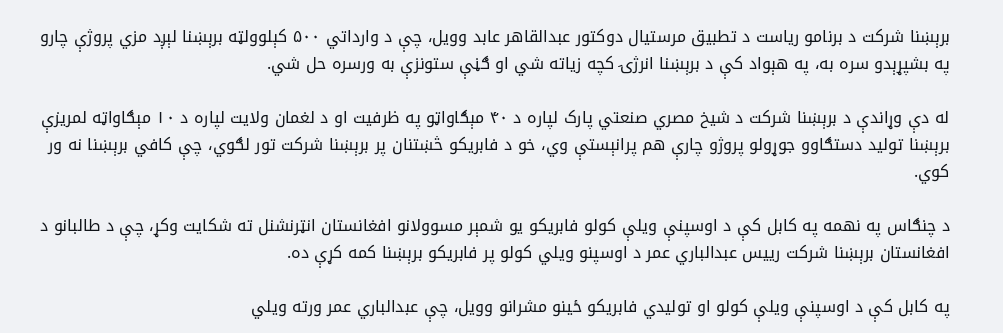برېښنا شرکت د برنامو رياست د تطبيق مرستيال دوکتور عبدالقاهر عابد وویل، چې د وارداتي ۵۰۰ کېلوولټه برېښنا لېږد مزي پروژې چارو په بشپړېدو سره به، په هېواد کې د برېښنا انرژۍ کچه زیاته شي او ګڼې ستونزې به ورسره حل شي.

له دې وړاندې د برېښنا شرکت د شیخ مصري صنعتي پارک لپاره د ۴۰ مېګاواټو په ظرفیت او د لغمان ولایت لپاره د ۱۰ مېګاواټه لمریزې برېښنا تولید دستګاوو جوړولو پروژو چارې هم پرانېستې وي، خو د فابریکو څښتنان پر برېښنا شرکت تور لګوي، چې کافي برېښنا نه ور کوي.

د چنګاس په نهمه په کابل کې د اوسپنې ویلې کولو فابریکو یو شمېر مسوولانو افغانستان انټرنشنل ته شکایت وکړ، چې د طالبانو د افغانستان برېښنا شرکت رییس عبدالباري عمر د اوسپنو ویلي کولو پر فابریکو برېښنا کمه کړې ده.

په کابل کې د اوسپنې ویلې کولو او تولیدي فابریکو ځینو مشرانو وویل، چې عبدالباري عمر ورته ویلي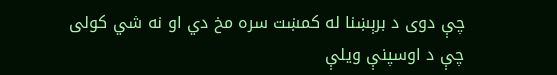چې دوی د برېښنا له کمښت سره مخ دي او نه شي کولی چې د اوسپنې ویلې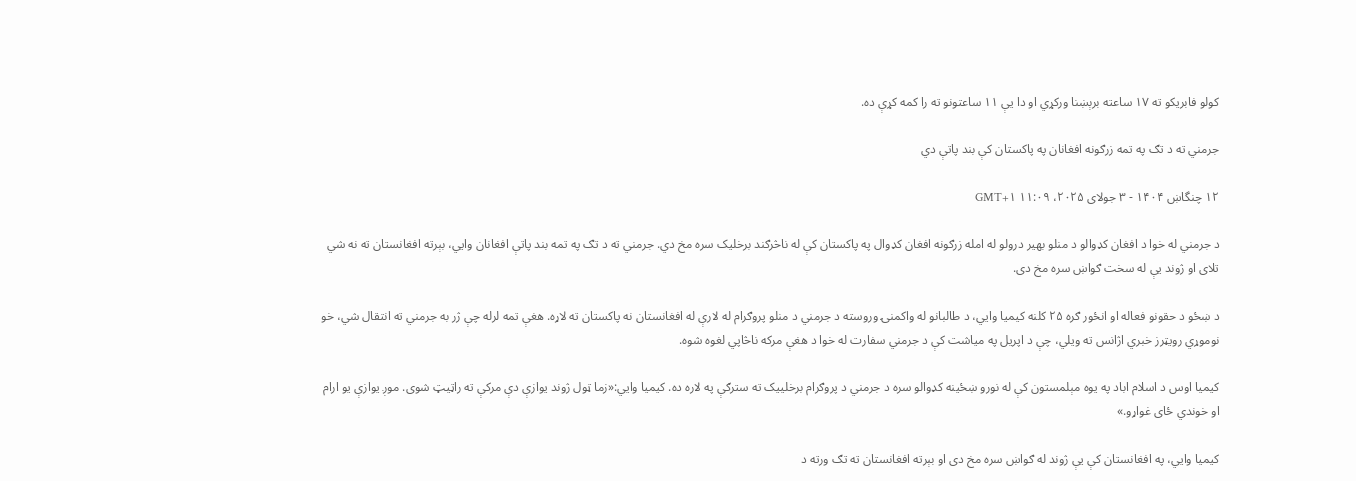کولو فابریکو ته ۱۷ ساعته برېښنا ورکړي او دا یې ۱۱ ساعتونو ته را کمه کړې ده.

جرمني ته د تګ په تمه زرګونه افغانان په پاکستان کې بند پاتې دي

۱۲ چنگاښ ۱۴۰۴ - ۳ جولای ۲۰۲۵، ۱۱:۰۹ GMT+۱

د جرمني له خوا د افغان کډوالو د منلو بهیر درولو له امله زرګونه افغان کډوال په پاکستان کې له ناڅرګند برخلیک سره مخ دي. جرمني ته د تګ په تمه بند پاتې افغانان وايي، بېرته افغانستان ته نه شي تلای او ژوند یې له سخت ګواښ سره مخ دی.

د ښځو د حقونو فعاله او انځور ګره ۲۵ کلنه کیمیا وايي، د طالبانو له واکمنۍ وروسته د جرمني د منلو پروګرام له لارې له افغانستان نه پاکستان ته لاړه. هغې تمه لرله چې ژر به جرمني ته انتقال شي، خو نوموړي رویټرز خبري اژانس ته ویلي، چې د اپریل په میاشت کې د جرمني سفارت له خوا د هغې مرکه ناڅاپي لغوه شوه.

کیمیا اوس د اسلام اباد په یوه مېلمستون کې له نورو ښځینه کډوالو سره د جرمني د پروګرام برخلییک ته سترګې په لاره ده. کیمیا وايي:«زما ټول ژوند یوازې دې مرکې ته راټیټ شوی. موږ یوازې یو ارام او خوندي ځای غواړو.»

کیمیا وايي، په افغانستان کې یې ژوند له ګواښ سره مخ دی او بېرته افغانستان ته تګ ورته د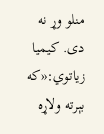منلو وړ نه دی. کیمیا زیاتوي:«که بېرته ولاړه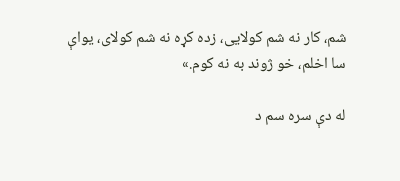شم، کار نه شم کولایی، زده کړه نه شم کولای، یواې سا اخلم، خو ژوند به نه کوم.»

له دې سره سم د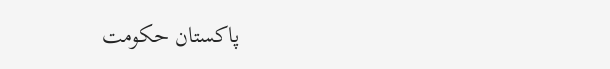پاکستان حکومت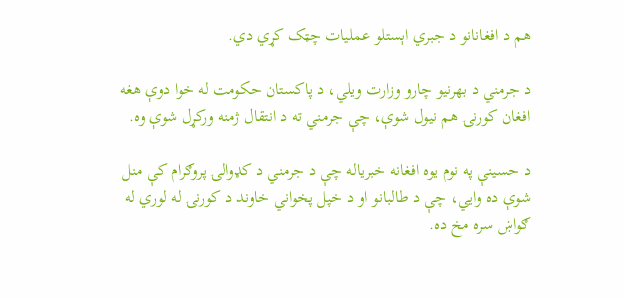هم د افغانانو د جبري اېستلو عملیات چټک کړي دي.

د جرمني د بهرنیو چارو وزارت ویلي، د پاکستان حکومت له خوا دوې هغه افغان کورنۍ هم نیول شوې، چې جرمني ته د انتقال ژمنه ورکړل شوې وه.

د حسینې په نوم یوه افغانه خبریاله چې د جرمني د کډوالۍ پروګرام کې منل شوې ده وايي، چې د طالبانو او د خپل پخواني خاوند د کورنۍ له لوري له ګواښ سره مخ ده.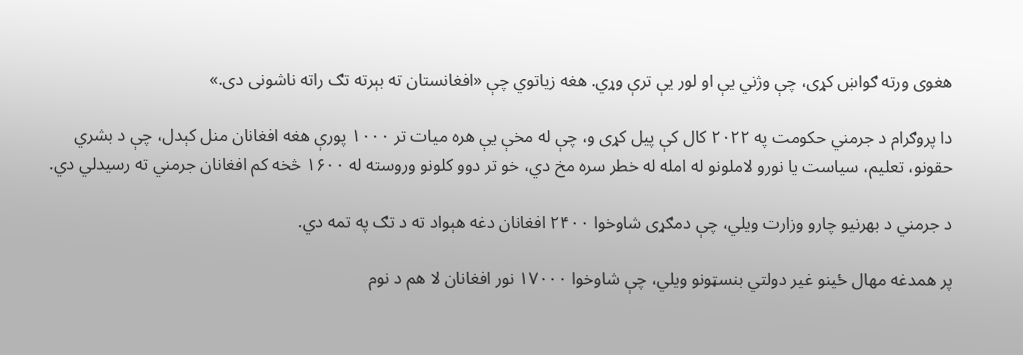هغوی ورته ګواښ کړی، چې وژني یې او لور یې ترې وړي. هغه زیاتوي چې «افغانستان ته بېرته تګ راته ناشونی دی.»

دا پروګرام د جرمني حکومت په ۲۰۲۲ کال کې پیل کړی و، چې له مخې یې هره میات تر ۱۰۰۰ پورې هغه افغانان منل کېدل، چې د بشري حقونو، تعلیم، سیاست یا نورو لاملونو له امله له خطر سره مخ دي، خو تر دوو کلونو وروسته له ۱۶۰۰ څخه کم افغانان جرمني ته رسیدلي دي.

د جرمني د بهرنیو چارو وزارت ویلي، چې دمګړی شاوخوا ۲۴۰۰ افغانان دغه هېواد ته د تګ په تمه دي.

پر همدغه مهال ځینو غیر دولتي بنسټونو ویلي، چې شاوخوا ۱۷۰۰۰ نور افغانان لا هم د نوم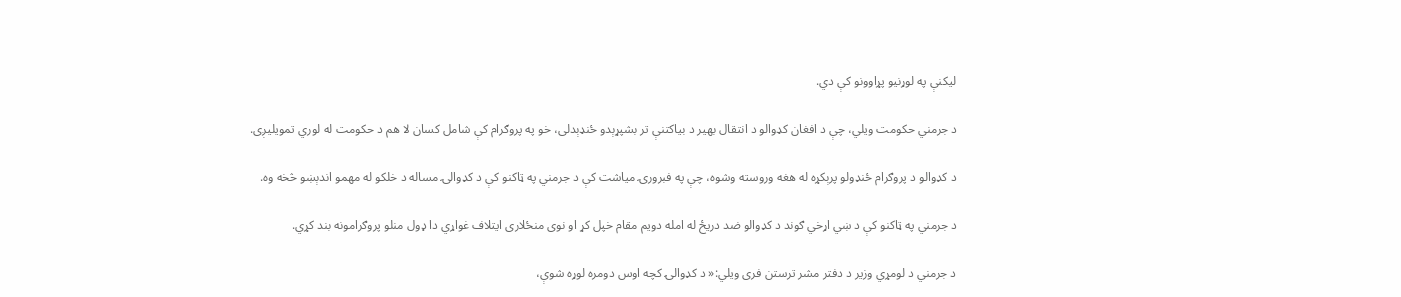لیکنې په لوړنیو پړاوونو کې دي.

د جرمني حکومت ویلي، چې د افغان کډوالو د انتقال بهیر د بیاکتنې تر بشپړېدو ځنډېدلی، خو په پروګرام کې شامل کسان لا هم د حکومت له لوري تمویلیږی.

د کډوالو د پروګرام ځنډولو پرېکړه له هغه وروسته وشوه، چې په فبرورۍ میاشت کې د جرمني په ټاکنو کې د کډوالۍ مساله د خلکو له مهمو اندېښو څخه وه.

د جرمني په ټاکنو کې د ښي اړخي ګوند د کډوالو ضد دریځ له امله دویم مقام خپل کړ او نوی منځلاری ایتلاف غواړي دا ډول منلو پروګرامونه بند کړي.

د جرمني د لومړي وزیر د دفتر مشر ترستن فری ویلي:« د کډوالۍ کچه اوس دومره لوړه شوې،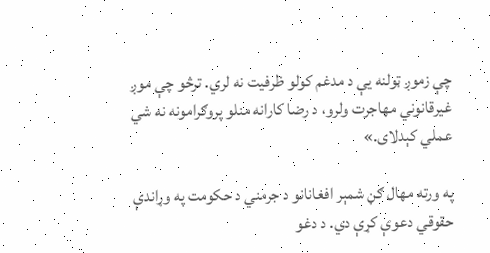چې زموږ ټولنه یې د مدغم کولو ظرفیت نه لري. ترڅو چې موږ غیرقانوني مهاجرت ولرو، د رضا کارانه منلو پروګرامونه نه شي عملي کېدلای.»

په ورته مهال ګڼ شمېر افغانانو د جرمني د حکومت په وړاندې حقوقي دعوې کړې دي. د دغو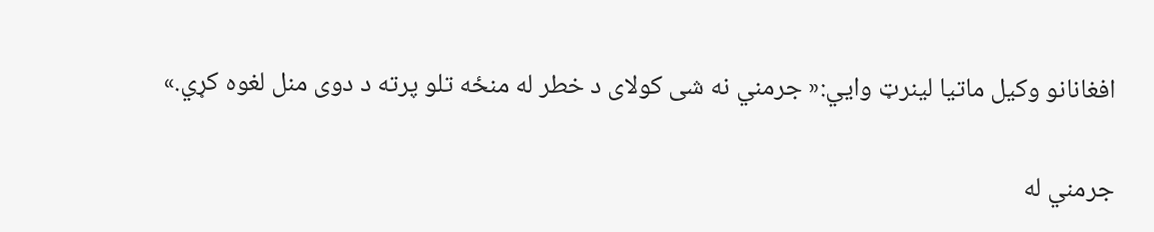افغانانو وکیل ماتیا لینرټ وايي:« جرمني نه شی کولای د خطر له منځه تلو پرته د دوی منل لغوه کړي.»

جرمني له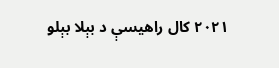۲۰۲۱ کال راهیسې د بېلا بېلو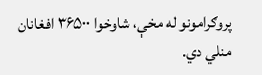پروګرامونو له مخې، شاوخوا ۳۶۵۰۰ افغانان منلي دي.